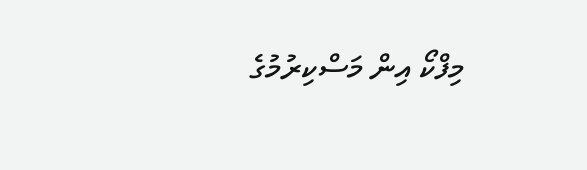މިފްކޯ އިން މަސްކިރުމުގެ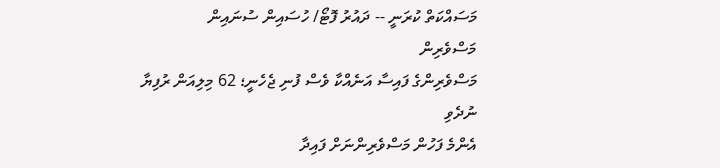މަސައްކަތް ކުރަނީ -- ދައުރު ފޮޓޯ/ ހުސައިން ސުނައިން
މަސްވެރިން
މަސްވެރިންގެ ފައިސާ އަނެއްކާ ވެސް ފުނި ޖެހެނީ؛ 62 މިލިއަން ރުފިޔާ ނުދެވި
އެންމެ ފަހުން މަސްވެރިންނަށް ފައިދާ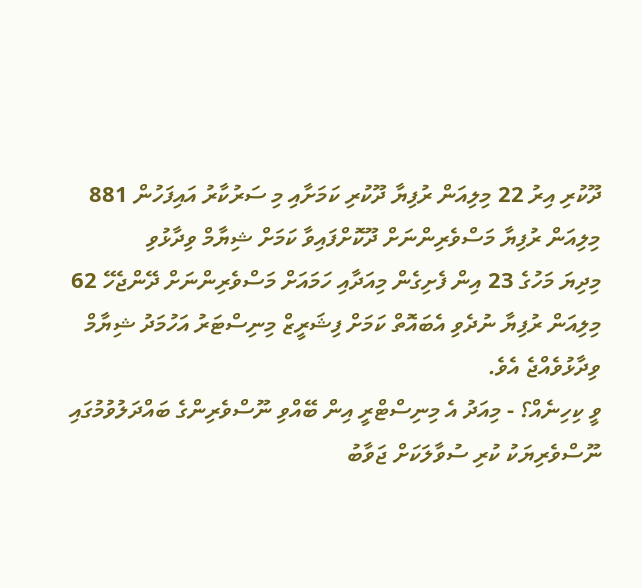ދޫކުރި އިރު 22 މިލިއަން ރުފިޔާ ދޫކުރި ކަމަށާއި މި ސަރުކާރު އައިފަހުން 881 މިލިއަން ރުފިޔާ މަސްވެރިންނަށް ދޫކޮށްފައިވާ ކަމަށް ޝިޔާމް ވިދާޅުވި
މިދިޔަ މަހުގެ 23 އިން ފެށިގެން މިއަދާއި ހަމައަށް މަސްވެރިންނަށް ދޭންޖެހޭ 62 މިލިއަން ރުފިޔާ ނުދެވި އެބައޮތް ކަމަށް ފިޝަރީޒް މިނިސްޓަރު އަހުމަދު ޝިޔާމް ވިދާޅުވެއްޖެ އެވެ.
ވީ ކިހިނެއް؟ - މިއަދު އެ މިނިސްޓްރީ އިން ބޭއްވި ނޫސްވެރިންގެ ބައްދަލުވުމުގައި ނޫސްވެރިޔަކު ކުރި ސުވާލަކަށް ޖަވާބު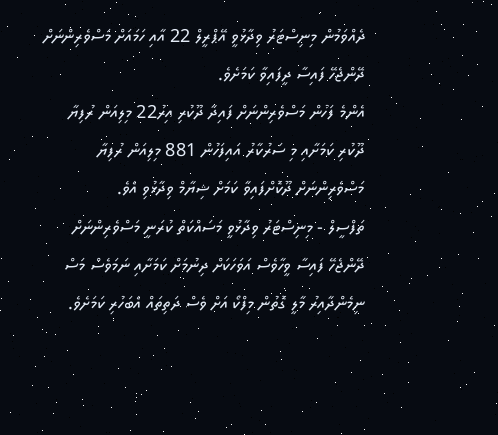ދެއްވަމުން މިނިސްޓަރު ވިދާޅުވީ އޭޕްރީލް 22 އާއި ހަމައަށް މަސްވެރިންނަށް ދޭންޖެހޭ ފައިސާ ދީފައިވާ ކަމަށެވެ.
އެންމެ ފަހުން މަސްވެރިންނަށް ފައިދާ ދޫކުރި އިރު22 މިލިއަން ރުފިޔާ ދޫކުރި ކަމަށާއި މި ސަރުކާރު އައިފަހުން 881 މިލިއަން ރުފިޔާ މަސްވެރިންނަށް ދޫކޮށްފައިވާ ކަމަށް ޝިޔާމް ވިދާޅުވި އެވެ.
ތަފްސީލް - މިނިސްޓަރު ވިދާޅުވީ މަސައްކަތް ކުރަނީ މަސްވެރިންނަށް ދޭންޖެހޭ ފައިސާ ވީހާވެސް އަވަހަކަށް ދިނުމަށް ކަމަށާއި ނަމަވެސް މަސް ނިމެންދާއިރު މާލީ ގޮތުން މިފްކޯ އަށް ވެސް ދަތިތައް އެބަހުރި ކަމަށެވެ.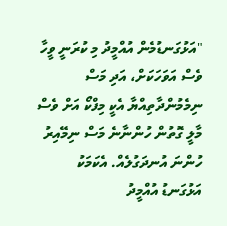"އަޅުގަނޑުމެން އުއްމީދު މި ކުރަނީ ވީހާ ވެސް އަވަހަކަށް، އަދި މަސް ނިމެމުންދާތިއްޔާ އެކީ މިފްކޯ އަށް ވެސް މާލީ ގޮތުން ހުންނާނެ މަސް ނިމޭއިރު ހުންނަ އުނދަގުލެއް. އެކަމަކު އަޅުގަނޑު އުއްމީދު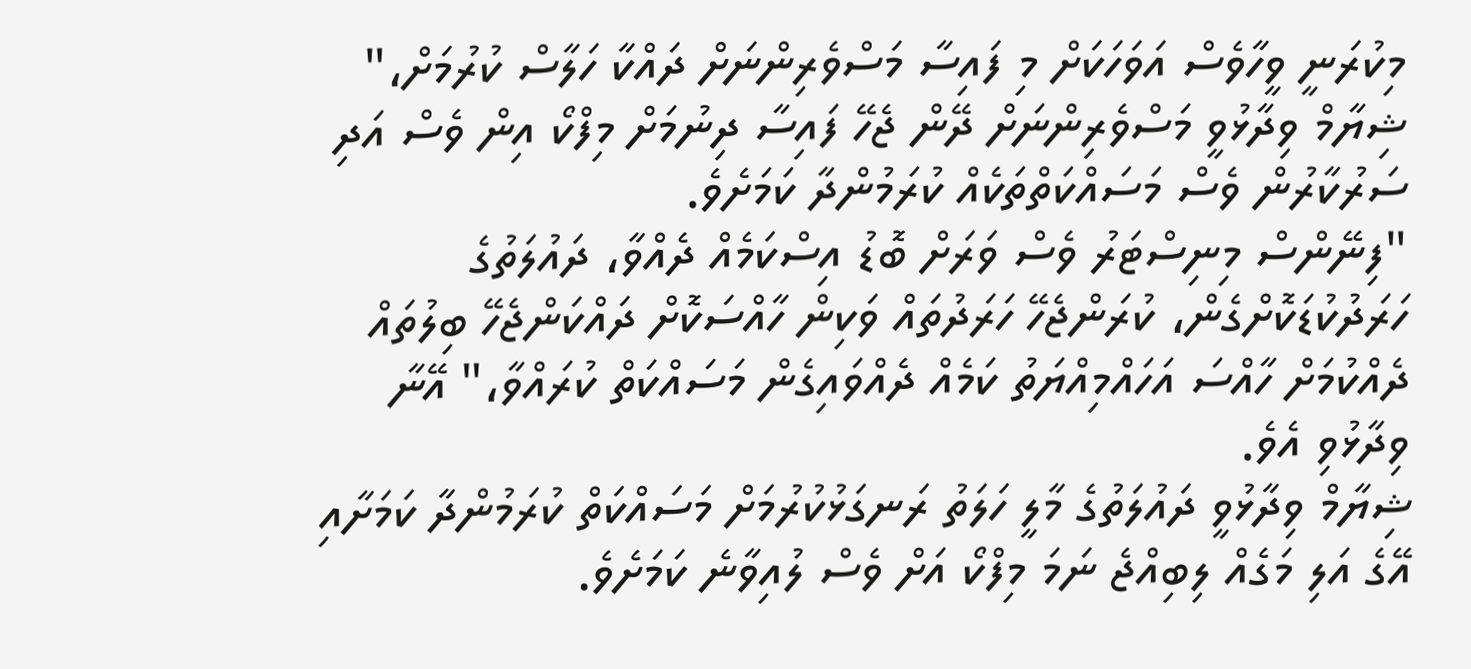މިކުރަނީ ވީހާވެސް އަވަހަކަށް މި ފައިސާ މަސްވެރިންނަށް ދައްކާ ހަލާސް ކުރުމަށް،"
ޝިޔާމް ވިދާޅުވީ މަސްވެރިންނަށް ދޭން ޖެހޭ ފައިސާ ދިނުމަށް މިފްކޯ އިން ވެސް އަދި ސަރުކާރުން ވެސް މަސައްކަތްތަކެއް ކުރަމުންދާ ކަމަށެވެ.
"ފިނޭންސް މިނިސްޓަރު ވެސް ވަރަށް ބޮޑު އިސްކަމެއް ދެއްވާ، ދައުލަތުގެ ހަރަދުކުޑަކޮށްގެން، ކުރަންޖެހޭ ހަރަދުތައް ވަކިން ހާއްސަކޮށް ދައްކަންޖެހޭ ބިލުތައް ދެއްކުމަށް ހާއްސަ އަހައްމިއްޔަތު ކަމެއް ދެއްވައިގެން މަސައްކަތް ކުރައްވާ،" އޭނާ ވިދާޅުވި އެވެ.
ޝިޔާމް ވިދާޅުވީ ދައުލަތުގެ މާލީ ހަލަތު ރަނގަޅުކުރުމަށް މަސައްކަތް ކުރަމުންދާ ކަމަށާއި އޭގެ އަލި މަގެއް ލިބިއްޖެ ނަމަ މިފްކޯ އަށް ވެސް ލުއިވާނެ ކަމަށެވެ.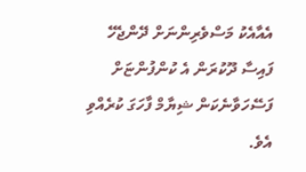އެއާއެކު މަސްވެރިންނަށް ދޭންޖެހޭ ފައިސާ ދޫކުރަން އެ ކުންފުންޏަށް ފަސޭހަވާނެކަން ޝިޔާމް ފާހަގަ ކުރެއްވި އެވެ.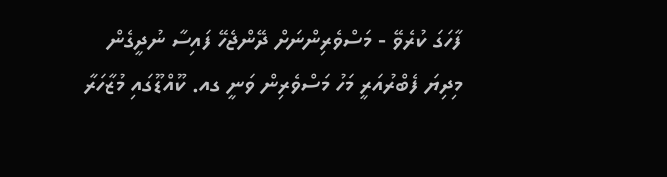ފާހަގަ ކުރެވޭ - މަސްވެރިންނަށް ދޭންޖެހޭ ފައިސާ ނުދީގެން މިދިޔަ ފެބްރުއަރީ މަހު މަސްވެރިން ވަނީ ގއ. ކޫއްޑޫގައި މުޒާހަރާ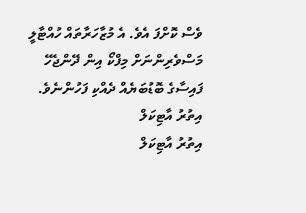ވެސް ކޮށްފަ އެވެ. އެ މުޒާހަރާތައް ހުއްޓާލީ މަސްވެރިންނަށް މިފްކޯ އިން ދޭންޖެހޭ ފައިސާގެ ބޮޑުބަޔެއް ދެއްކި ފަހުންނެވެ.
އިތުރު އާޓިކަލް
އިތުރު އާޓިކަލް